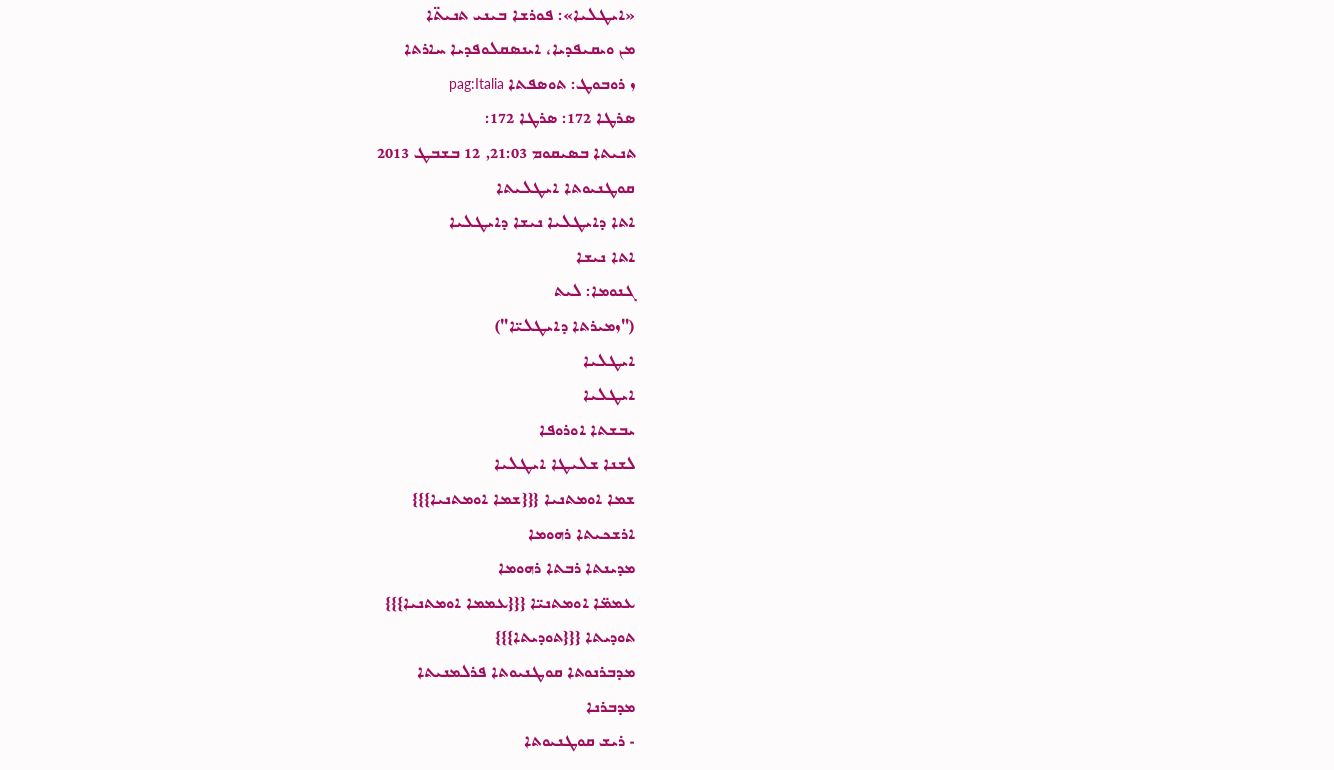«ܐܝܛܠܝܐ»: ܦܘܪܫܐ ܒܝܢܝ ܬܢܝܬ̈ܐ
ܡܢ ܘܝܩܝܦܕܝܐ، ܐܝܢܣܩܠܘܦܕܝܐ ܚܐܪܬܐ
ܙ ܪܘܒܘܛ: ܬܘܣܦܬܐ pag:Italia
ܣܪܛܐ 172: ܣܪܛܐ 172:
ܬܢܝܬܐ ܒܣܝܩܘܡ 21:03, 12 ܒܫܒܛ 2013
ܩܘܛܢܝܘܬܐ ܐܝܛܠܝܬܐ
ܐܬܐ ܕܐܝܛܠܝܐ ܢܝܫܐ ܕܐܝܛܠܝܐ
ܐܬܐ ܢܝܫܐ
ܓܢܘܡܐ: ܠܝܬ
("ܙܡܝܪܬܐ ܕܐܝܛܠܝ̈ܐ")
ܐܝܛܠܝܐ
ܐܝܛܠܝܐ
ܝܒܫܬܐ ܐܘܪܘܦܐ
ܠܫܢܐ ܫܠܝܛܐ ܐܝܛܠܝܐ
ܫܡܐ ܐܘܡܬܢܝܐ {{{ܫܡܐ ܐܘܡܬܢܝܐ}}}
ܐܪܫܟܝܬܐ ܪܗܘܡܐ
ܡܕܝܢܬܐ ܪܒܬܐ ܪܗܘܡܐ
ܥܡܡ̈ܐ ܐܘܡܬܢܝ̈ܐ {{{ܥܡܡܐ ܐܘܡܬܢܝܐ}}}
ܬܘܕܝܬܐ {{{ܬܘܕܝܬܐ}}}
ܡܕܒܪܢܘܬܐ ܩܘܛܢܝܘܬܐ ܦܪܠܡܢܝܬܐ
ܡܕܒܪܢܐ
- ܪܝܫ ܩܘܛܢܝܘܬܐ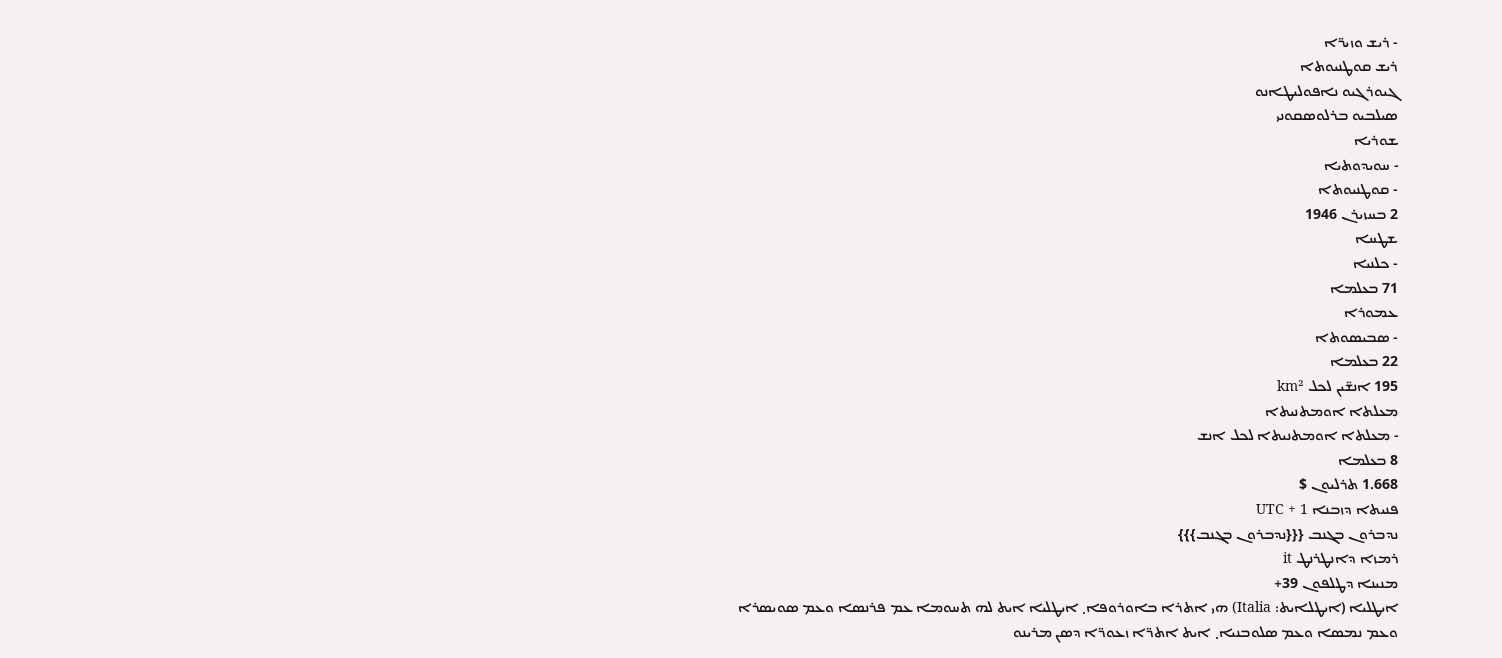- ܪܝܫ ܘܙܝܪ̈ܐ
ܪܝܫ ܩܘܛܢܝܘܬܐ
ܓܝܘܪܓܝܘ ܢܐܦܘܠܝܛܐܢܘ
ܣܝܠܒܝܘ ܒܪܠܘܣܩܘܢܝ
ܫܘܪܝܐ
- ܚܘܝܕܘܬܝܐ
- ܩܘܛܢܝܘܬܐ
2 ܒܚܙܝܪܢ 1946
ܫܛܚܐ
- ܟܠܢܝܐ
71 ܒܥܠܡܐ
ܥܡܘܪܐ
- ܣܒܝܣܘܬܐ
22 ܒܥܠܡܐ
195 ܐܢܫ̈ܝܢ ܠܟܠ km²
ܡܥܠܬܐ ܐܘܡܬܢܝܬܐ
- ܡܥܠܬܐ ܐܘܡܬܢܝܬܐ ܠܟܠ ܐܢܫ
8 ܒܥܠܡܐ
1.668 ܬܪܠܝܘܢ $
ܦܢܝܬܐ ܕܙܒܢܐ UTC + 1
ܢܕܒܪܘܢ ܒܓܢܒ {{{ܢܕܒܪܘܢ ܒܓܢܒ}}}
ܪܡܙܐ ܕܐܢܛܪܢܛ it
ܡܢܝܢܐ ܕܛܠܦܘܢ 39+
ܐܝܛܠܝܐ (ܐܝܛܠܐܝܬ: Italia) ܗܝ ܐܬܪܐ ܒܐܘܪܘܦܐ܂ ܐܝܛܠܝܐ ܐܝܬ ܠܗ ܬܚܘܡܐ ܥܡ ܦܪܢܣܐ ܘܥܡ ܣܘܝܣܪܐ ܘܥܡ ܢܡܣܐ ܘܥܡ ܣܠܘܒܢܝܐ܂ ܐܝܬ ܐܬܪ̈ܐ ܙܥܘܪ̈ܐ ܕܣܢ ܡܪܝܢܘ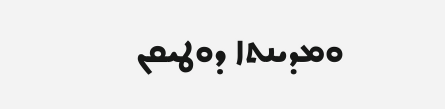ܘܡܕܝܢܬܐ ܕܘܛܝܩܢ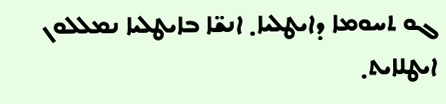ܓܘ ܬܚܘܡܐ ܕܐܝܛܠܝܐ܂ ܐܢܫ̈ܐ ܒܐܝܛܠܝܐ ܢܡܠܠܘܢ ܐܝܛܠܐܝܬ܂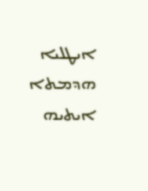ܐܝܛܠܝܐ ܗܕܡܬܐ ܐܝܬܝܗ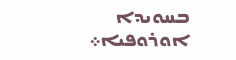ܒܚܘܝܕܐ ܐܘܪܘܦܝܐ܀